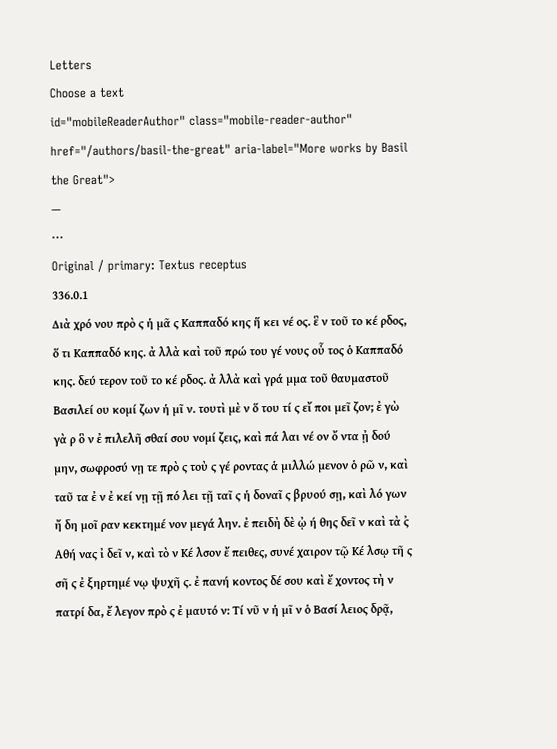Letters
Choose a text
id="mobileReaderAuthor" class="mobile-reader-author" href="/authors/basil-the-great" aria-label="More works by Basil the Great">
—
⋯
Original / primary: Textus receptus
336.0.1
Διὰ χρό νου πρὸ ς ἡ μᾶ ς Καππαδό κης ἥ κει νέ ος. ἓ ν τοῦ το κέ ρδος, ὅ τι Καππαδό κης. ἀ λλὰ καὶ τοῦ πρώ του γέ νους οὗ τος ὁ Καππαδό κης. δεύ τερον τοῦ το κέ ρδος. ἀ λλὰ καὶ γρά μμα τοῦ θαυμαστοῦ Βασιλεί ου κομί ζων ἡ μῖ ν. τουτὶ μὲ ν ὅ του τί ς εἴ ποι μεῖ ζον; ἐ γὼ γὰ ρ ὃ ν ἐ πιλελῆ σθαί σου νομί ζεις, καὶ πά λαι νέ ον ὄ ντα ᾐ δού μην, σωφροσύ νῃ τε πρὸ ς τοὺ ς γέ ροντας ἁ μιλλώ μενον ὁ ρῶ ν, καὶ ταῦ τα ἐ ν ἐ κεί νῃ τῇ πό λει τῇ ταῖ ς ἡ δοναῖ ς βρυού σῃ, καὶ λό γων ἤ δη μοῖ ραν κεκτημέ νον μεγά λην. ἐ πειδὴ δὲ ᾠ ή θης δεῖ ν καὶ τὰ ς̓ Αθή νας ἰ δεῖ ν, καὶ τὸ ν Κέ λσον ἔ πειθες, συνέ χαιρον τῷ Κέ λσῳ τῆ ς σῆ ς ἐ ξηρτημέ νῳ ψυχῆ ς. ἐ πανή κοντος δέ σου καὶ ἔ χοντος τὴ ν πατρί δα, ἔ λεγον πρὸ ς ἐ μαυτό ν: Τί νῦ ν ἡ μῖ ν ὁ Βασί λειος δρᾷ,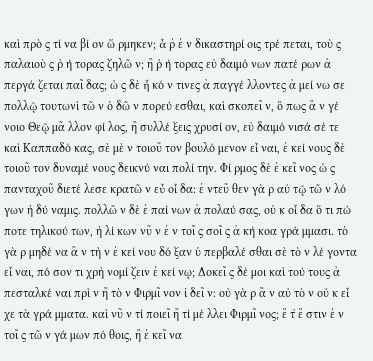καὶ πρὸ ς τί να βί ον ὥ ρμηκεν; ἆ ῤ ἐ ν δικαστηρί οις τρέ πεται, τοὺ ς παλαιοὺ ς ῥ ή τορας ζηλῶ ν; ἢ ῥ ή τορας εὐ δαιμό νων πατέ ρων ἀ περγά ζεται παῖ δας; ὡ ς δὲ ἧ κό ν τινες ἀ παγγέ λλοντες ἀ μεί νω σε πολλῷ τουτωνὶ τῶ ν ὁ δῶ ν πορεύ εσθαι, καὶ σκοπεῖ ν, ὅ πως ἂ ν γέ νοιο Θεῷ μᾶ λλον φί λος, ἢ συλλέ ξεις χρυσί ον, εὐ δαιμό νισά σέ τε καὶ Καππαδό κας, σὲ μὲ ν τοιοῦ τον βουλό μενον εἶ ναι, ἐ κεί νους δὲ τοιοῦ τον δυναμέ νους δεικνύ ναι πολί την. Φί ρμος δὲ ἐ κεῖ νος ὡ ς πανταχοῦ διετέ λεσε κρατῶ ν εὖ οἶ δα: ἐ ντεῦ θεν γὰ ρ αὐ τῷ τῶ ν λό γων ἡ δύ ναμις. πολλῶ ν δὲ ἐ παί νων ἀ πολαύ σας, οὐ κ οἶ δα ὅ τι πώ ποτε τηλικού των, ἡ λί κων νῦ ν ἐ ν τοῖ ς σοῖ ς ἀ κή κοα γρά μμασι. τὸ γὰ ρ μηδέ να ἂ ν τὴ ν ἐ κεί νου δό ξαν ὑ περβαλέ σθαι σὲ τὸ ν λέ γοντα εἶ ναι, πό σον τι χρὴ νομί ζειν ἐ κεί νῳ; Δοκεῖ ς δέ μοι καὶ τού τους ἀ πεσταλκέ ναι πρὶ ν ἢ τὸ ν Φιρμῖ νον ἰ δεῖ ν: οὐ γὰ ρ ἂ ν αὐ τὸ ν οὐ κ εἶ χε τὰ γρά μματα. καὶ νῦ ν τί ποιεῖ ἤ τί μέ λλει Φιρμῖ νος; ἔ τ̓ ἔ στιν ἐ ν τοῖ ς τῶ ν γά μων πό θοις, ἢ ἐ κεῖ να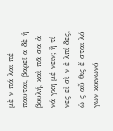μὲ ν πά λαι πέ παυται, βαρεῖ α δὲ ἡ βουλή, καὶ πᾶ σα ἀ νά γκη μέ νειν; ἢ τί νες εἰ σὶ ν ἐ λπί δες, ὡ ς αὖ θις ἔ σται λό γων κοινωνό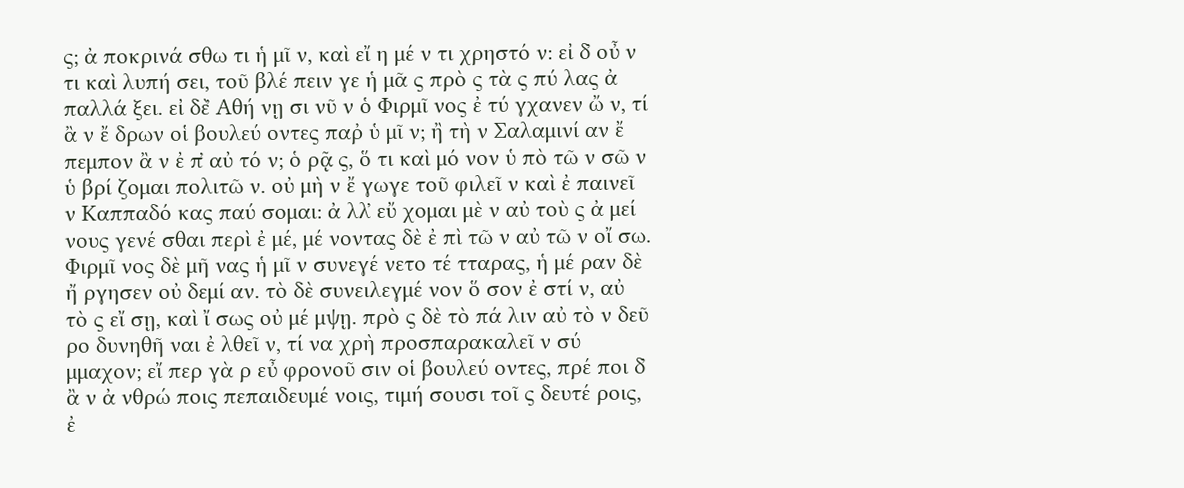ς; ἀ ποκρινά σθω τι ἡ μῖ ν, καὶ εἴ η μέ ν τι χρηστό ν: εἰ δ̓ οὖ ν τι καὶ λυπή σει, τοῦ βλέ πειν γε ἡ μᾶ ς πρὸ ς τὰ ς πύ λας ἀ παλλά ξει. εἰ δὲ̓ Αθή νῃ σι νῦ ν ὁ Φιρμῖ νος ἐ τύ γχανεν ὤ ν, τί ἂ ν ἔ δρων οἱ βουλεύ οντες παῤ ὑ μῖ ν; ἢ τὴ ν Σαλαμινί αν ἔ πεμπον ἂ ν ἐ π̓ αὐ τό ν; ὁ ρᾷ ς, ὅ τι καὶ μό νον ὑ πὸ τῶ ν σῶ ν ὑ βρί ζομαι πολιτῶ ν. οὐ μὴ ν ἔ γωγε τοῦ φιλεῖ ν καὶ ἐ παινεῖ ν Καππαδό κας παύ σομαι: ἀ λλ̓ εὔ χομαι μὲ ν αὐ τοὺ ς ἀ μεί νους γενέ σθαι περὶ ἐ μέ, μέ νοντας δὲ ἐ πὶ τῶ ν αὐ τῶ ν οἴ σω. Φιρμῖ νος δὲ μῆ νας ἡ μῖ ν συνεγέ νετο τέ τταρας, ἡ μέ ραν δὲ ἤ ργησεν οὐ δεμί αν. τὸ δὲ συνειλεγμέ νον ὅ σον ἐ στί ν, αὐ τὸ ς εἴ σῃ, καὶ ἴ σως οὐ μέ μψῃ. πρὸ ς δὲ τὸ πά λιν αὐ τὸ ν δεῦ ρο δυνηθῆ ναι ἐ λθεῖ ν, τί να χρὴ προσπαρακαλεῖ ν σύ μμαχον; εἴ περ γὰ ρ εὖ φρονοῦ σιν οἱ βουλεύ οντες, πρέ ποι δ̓ ἂ ν ἀ νθρώ ποις πεπαιδευμέ νοις, τιμή σουσι τοῖ ς δευτέ ροις, ἐ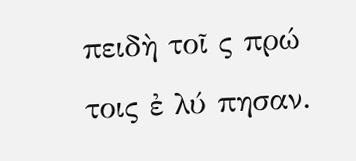πειδὴ τοῖ ς πρώ τοις ἐ λύ πησαν.